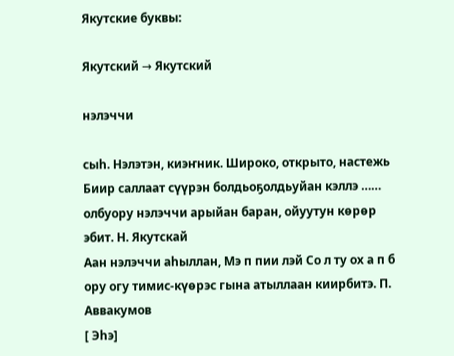Якутские буквы:

Якутский → Якутский

нэлэччи

сыһ. Нэлэтэн, киэҥник. Широко, открыто, настежь
Биир саллаат сүүрэн болдьоҕолдьуйан кэллэ …… олбуору нэлэччи арыйан баран, ойуутун көрөр эбит. Н. Якутскай
Аан нэлэччи аһыллан, Мэ п пии лэй Со л ту ох а п б ору огу тимис-күөрэс гына атыллаан киирбитэ. П. Аввакумов
[ Эһэ]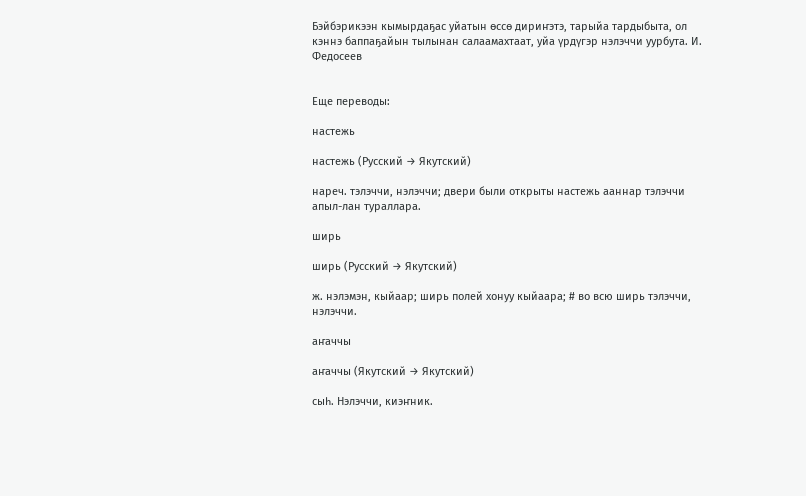Бэйбэрикээн кымырдаҕас уйатын өссө дириҥэтэ, тарыйа тардыбыта, ол кэннэ баппаҕайын тылынан салаамахтаат, уйа үрдүгэр нэлэччи уурбута. И. Федосеев


Еще переводы:

настежь

настежь (Русский → Якутский)

нареч. тэлэччи, нэлэччи; двери были открыты настежь ааннар тэлэччи апыл-лан тураллара.

ширь

ширь (Русский → Якутский)

ж. нэлэмэн, кыйаар; ширь полей хонуу кыйаара; # во всю ширь тэлэччи, нэлэччи.

аҥаччы

аҥаччы (Якутский → Якутский)

сыһ. Нэлэччи, киэҥник.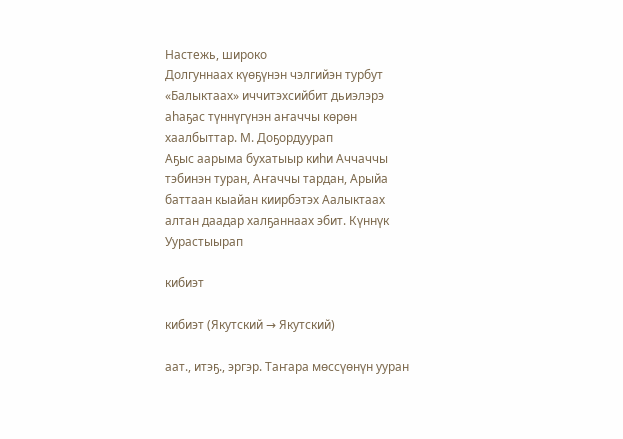Настежь, широко
Долгуннаах күөҕүнэн чэлгийэн турбут «Балыктаах» иччитэхсийбит дьиэлэрэ аһаҕас түннүгүнэн аҥаччы көрөн хаалбыттар. М. Доҕордуурап
Аҕыс аарыма бухатыыр киһи Аччаччы тэбинэн туран, Аҥаччы тардан, Арыйа баттаан кыайан киирбэтэх Аалыктаах алтан даадар халҕаннаах эбит. Күннүк Уурастыырап

кибиэт

кибиэт (Якутский → Якутский)

аат., итэҕ., эргэр. Таҥара мөссүөнүн ууран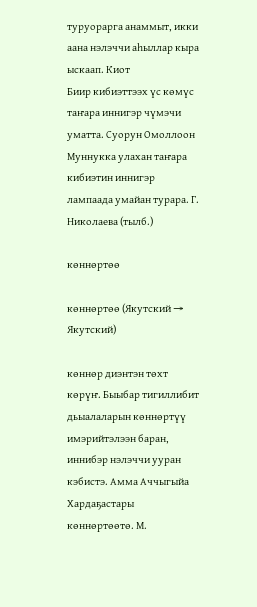туруорарга анаммыт, икки аана нэлэччи аһыллар кыра ыскаап. Киот
Биир кибиэттээх үс көмүс таҥара иннигэр чүмэчи уматта. Суорун Омоллоон
Муннукка улахан таҥара кибиэтин иннигэр лампаада умайан турара. Г. Николаева (тылб.)

көннөртөө

көннөртөө (Якутский → Якутский)

көннөр диэнтэн төхт
көрүҥ. Быыбар тигиллибит дьыалаларын көннөртүү имэрийтэлээн баран, иннибэр нэлэччи ууран кэбистэ. Амма Аччыгыйа
Хардаҕастары көннөртөөтө. М.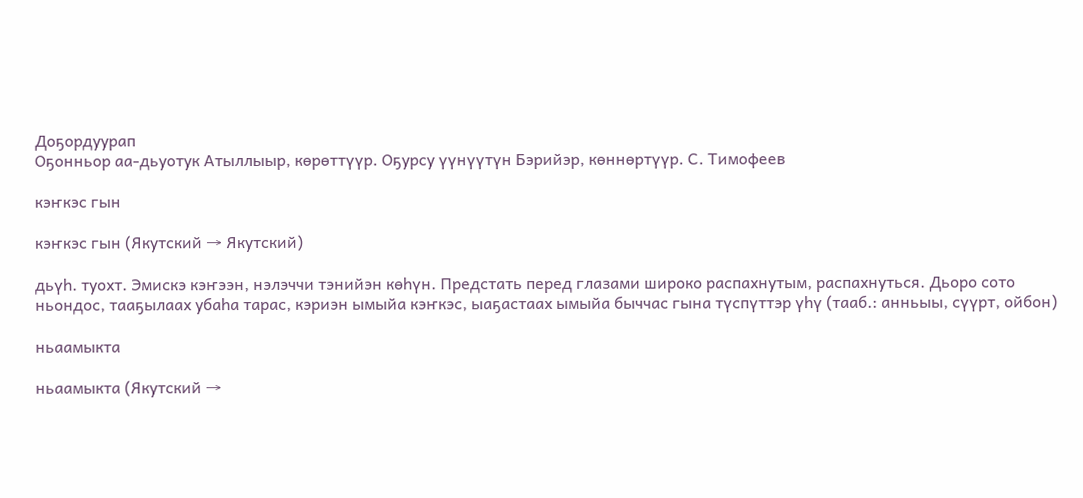Доҕордуурап
Оҕонньор аа-дьуотук Атыллыыр, көрөттүүр. Оҕурсу үүнүүтүн Бэрийэр, көннөртүүр. С. Тимофеев

кэҥкэс гын

кэҥкэс гын (Якутский → Якутский)

дьүһ. туохт. Эмискэ кэҥээн, нэлэччи тэнийэн көһүн. Предстать перед глазами широко распахнутым, распахнуться. Дьоро сото ньондос, тааҕылаах убаһа тарас, кэриэн ымыйа кэҥкэс, ыаҕастаах ымыйа быччас гына түспүттэр үһү (тааб.: анньыы, сүүрт, ойбон)

ньаамыкта

ньаамыкта (Якутский →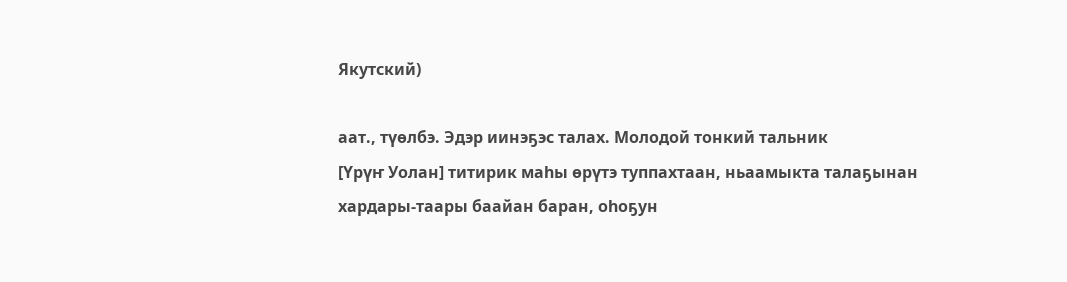Якутский)

аат., түөлбэ. Эдэр иинэҕэс талах. Молодой тонкий тальник
[Үрүҥ Уолан] титирик маһы өрүтэ туппахтаан, ньаамыкта талаҕынан хардары-таары баайан баран, оһоҕун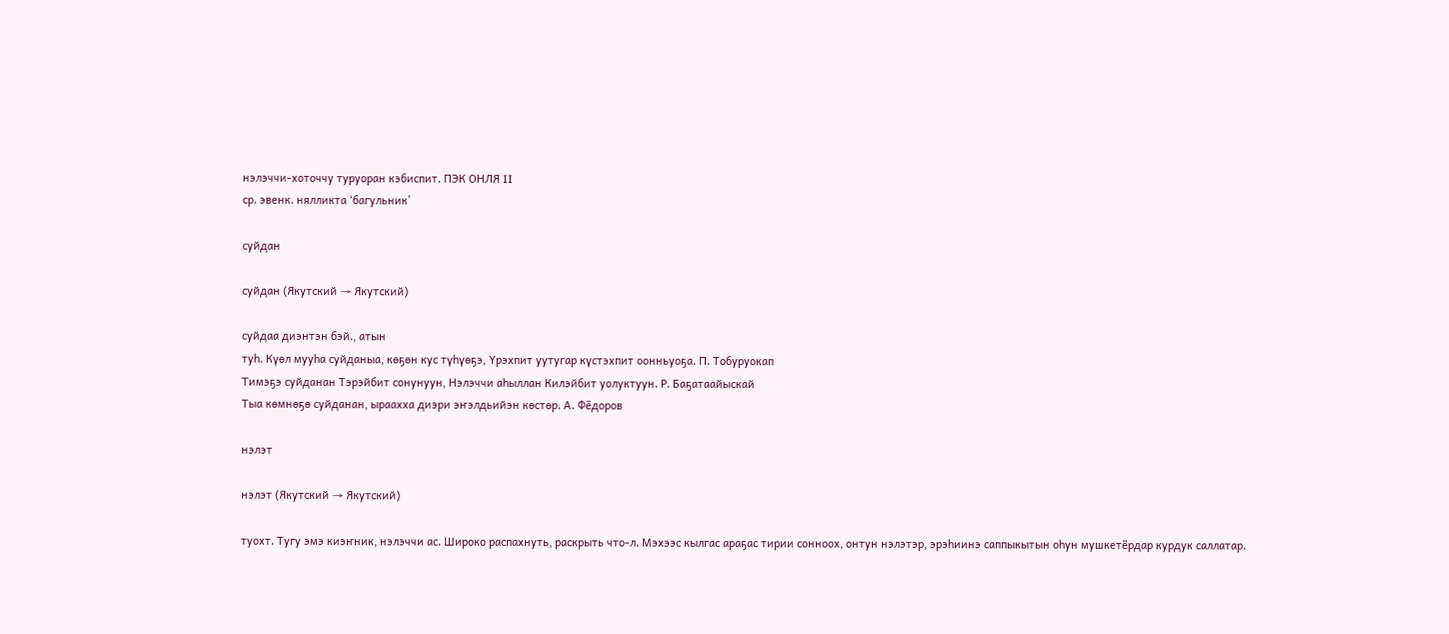нэлэччи-хоточчу туруоран кэбиспит. ПЭК ОНЛЯ II
ср. эвенк. нялликта ‘багульник’

суйдан

суйдан (Якутский → Якутский)

суйдаа диэнтэн бэй., атын
туһ. Күөл мууһа суйданыа, көҕөн кус түһүөҕэ, Үрэхпит уутугар күстэхпит оонньуоҕа. П. Тобуруокап
Тимэҕэ суйданан Тэрэйбит сонунуун, Нэлэччи аһыллан Килэйбит уолуктуун. Р. Баҕатаайыскай
Тыа көмнөҕө суйданан, ыраахха диэри эҥэлдьийэн көстөр. А. Фёдоров

нэлэт

нэлэт (Якутский → Якутский)

туохт. Тугу эмэ киэҥник, нэлэччи ас. Широко распахнуть, раскрыть что-л. Мэхээс кылгас араҕас тирии сонноох, онтун нэлэтэр, эрэһиинэ саппыкытын оһун мушкетёрдар курдук саллатар.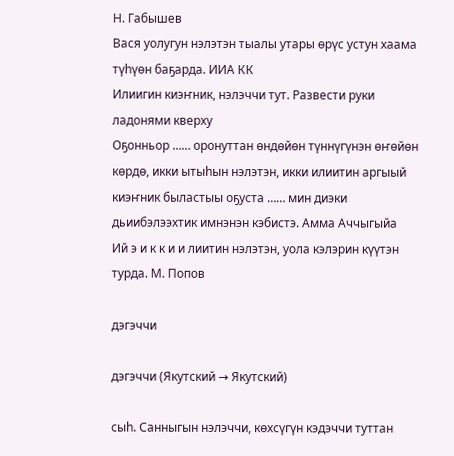Н. Габышев
Вася уолугун нэлэтэн тыалы утары өрүс устун хаама түһүөн баҕарда. ИИА КК
Илиигин киэҥник, нэлэччи тут. Развести руки ладонями кверху
Оҕонньор …… оронуттан өндөйөн түннүгүнэн өҥөйөн көрдө, икки ытыһын нэлэтэн, икки илиитин аргыый киэҥник быластыы оҕуста …… мин диэки дьиибэлээхтик имнэнэн кэбистэ. Амма Аччыгыйа
Ий э и к к и и лиитин нэлэтэн, уола кэлэрин күүтэн турда. М. Попов

дэгэччи

дэгэччи (Якутский → Якутский)

сыһ. Санныгын нэлэччи, көхсүгүн кэдэччи туттан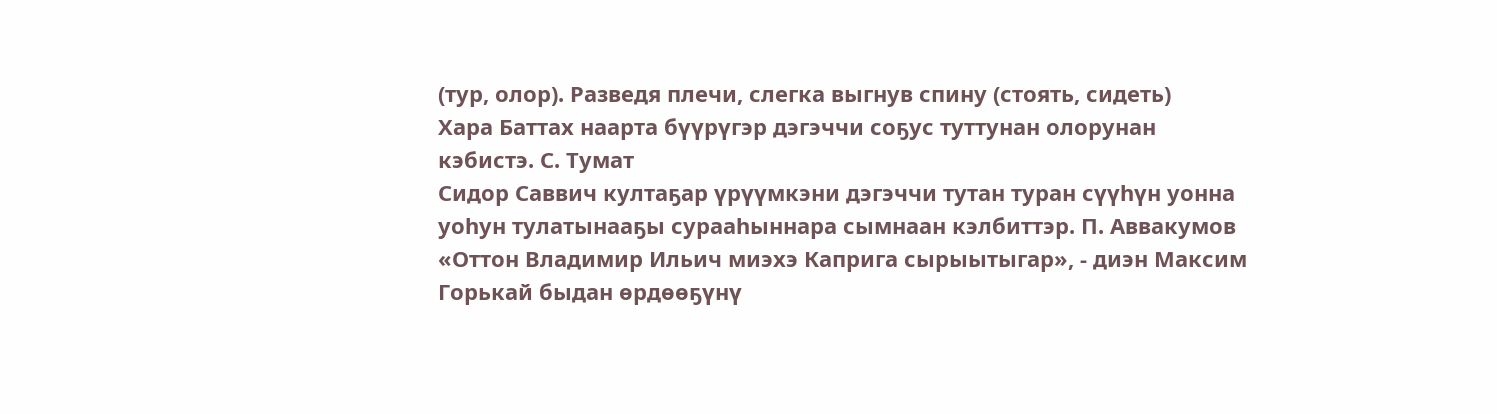(тур, олор). Разведя плечи, слегка выгнув спину (стоять, сидеть)
Хара Баттах наарта бүүрүгэр дэгэччи соҕус туттунан олорунан кэбистэ. С. Тумат
Сидор Саввич култаҕар үрүүмкэни дэгэччи тутан туран сүүһүн уонна уоһун тулатынааҕы сурааһыннара сымнаан кэлбиттэр. П. Аввакумов
«Оттон Владимир Ильич миэхэ Каприга сырыытыгар», - диэн Максим Горькай быдан өрдөөҕүнү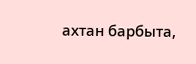ахтан барбыта,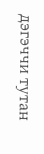дэгэччи тутан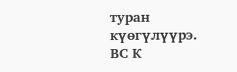туран күөгүлүүрэ. ВС К